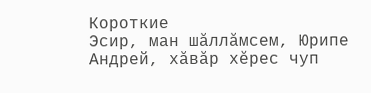Короткие
Эсир, ман шӑллӑмсем, Юрипе Андрей, хӑвӑр хӗрес чуп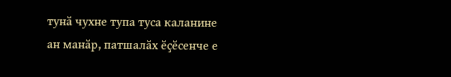тунӑ чухне тупа туса каланине ан манӑр, патшалӑх ӗҫӗсенче е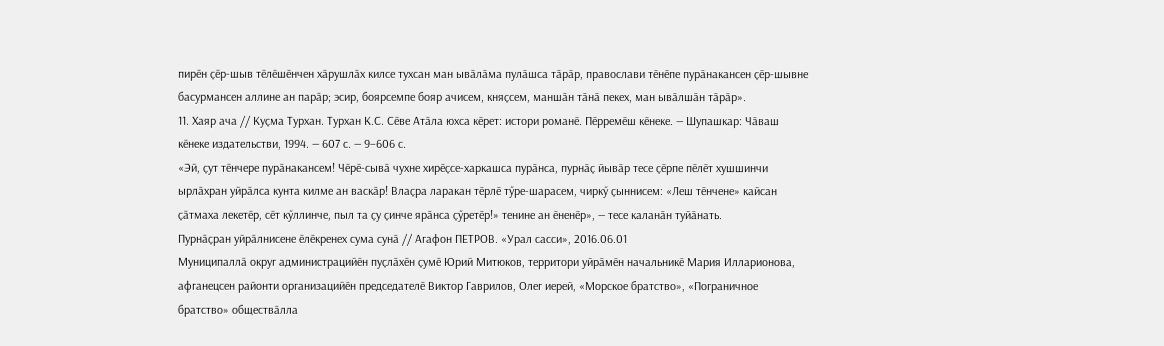пирӗн ҫӗр-шыв тӗлӗшӗнчен хӑрушлӑх килсе тухсан ман ывӑлӑма пулӑшса тӑрӑр, православи тӗнӗпе пурӑнакансен ҫӗр-шывне басурмансен аллине ан парӑр; эсир, боярсемпе бояр ачисем, княҫсем, маншӑн тӑнӑ пекех, ман ывӑлшӑн тӑрӑр».
11. Хаяр ача // Куҫма Турхан. Турхан К.С. Сӗве Атӑла юхса кӗрет: истори романӗ. Пӗрремӗш кӗнеке. — Шупашкар: Чӑваш кӗнеке издательстви, 1994. — 607 с. — 9–606 с.
«Эй, ҫут тӗнчере пурӑнакансем! Чӗрӗ-сывӑ чухне хирӗҫсе-харкашса пурӑнса, пурнӑҫ йывӑр тесе ҫӗрпе пӗлӗт хушшинчи ырлӑхран уйрӑлса кунта килме ан васкӑр! Влаҫра ларакан тӗрлӗ тӳре-шарасем, чиркӳ ҫыннисем: «Леш тӗнчене» кайсан ҫӑтмаха лекетӗр, сӗт кӳллинче, пыл та ҫу ҫинче ярӑнса ҫӳретӗр!» тенине ан ӗненӗр», — тесе каланӑн туйӑнать.
Пурнӑҫран уйрӑлнисене ӗлӗкренех сума сунӑ // Агафон ПЕТРОВ. «Урал сасси», 2016.06.01
Муниципаллӑ округ администрацийӗн пуҫлӑхӗн ҫумӗ Юрий Митюков, территори уйрӑмӗн начальникӗ Мария Илларионова, афганецсен районти организацийӗн председателӗ Виктор Гаврилов, Олег иерей, «Морское братство», «Пограничное братство» обществӑлла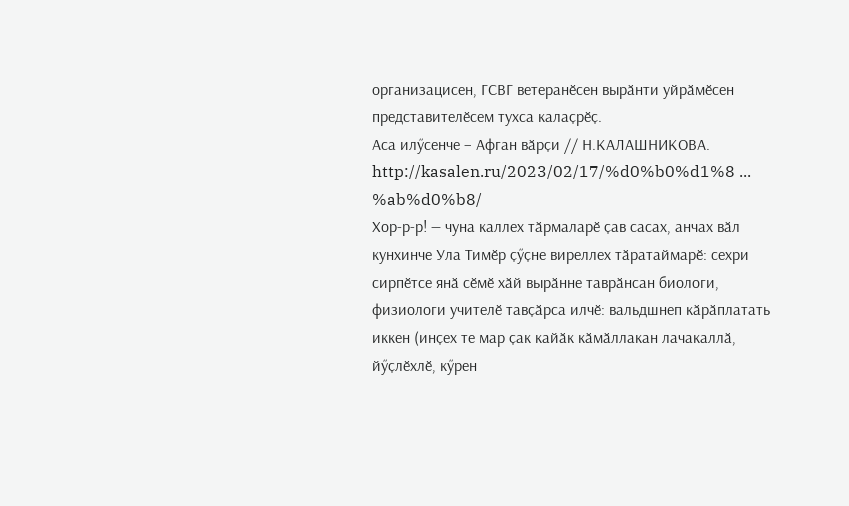организацисен, ГСВГ ветеранӗсен вырӑнти уйрӑмӗсен представителӗсем тухса калаҫрӗҫ.
Аса илӳсенче – Афган вӑрҫи // Н.КАЛАШНИКОВА. http://kasalen.ru/2023/02/17/%d0%b0%d1%8 ... %ab%d0%b8/
Хор-р-р! — чуна каллех тӑрмаларӗ ҫав сасах, анчах вӑл кунхинче Ула Тимӗр ҫӳҫне виреллех тӑратаймарӗ: сехри сирпӗтсе янӑ сӗмӗ хӑй вырӑнне таврӑнсан биологи, физиологи учителӗ тавҫӑрса илчӗ: вальдшнеп кӑрӑплатать иккен (инҫех те мар ҫак кайӑк кӑмӑллакан лачакаллӑ, йӳҫлӗхлӗ, кӳрен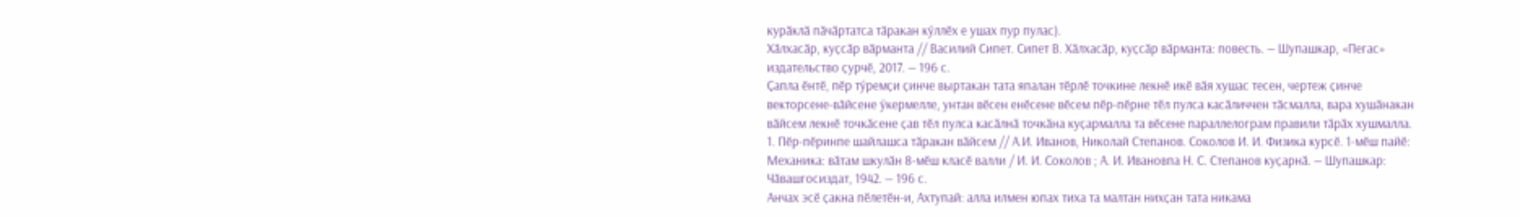курӑклӑ пӑчӑртатса тӑракан кӳллӗх е ушах пур пулас).
Хӑлхасӑр, куҫсӑр вӑрманта // Василий Сипет. Сипет В. Хӑлхасӑр, куҫсӑр вӑрманта: повесть. — Шупашкар, «Пегас» издательство ҫурчӗ, 2017. — 196 с.
Ҫапла ӗнтӗ, пӗр тӳремҫи ҫинче выртакан тата япалан тӗрлӗ точкине лекнӗ икӗ вӑя хушас тесен, чертеж ҫинче векторсене-вӑйсене ӳкермелле, унтан вӗсен енӗсене вӗсем пӗр-пӗрне тӗл пулса касӑличчен тӑсмалла, вара хушӑнакан вӑйсем лекнӗ точкӑсене ҫав тӗл пулса касӑлнӑ точкӑна куҫармалла та вӗсене параллелограм правили тӑрӑх хушмалла.
1. Пӗр-пӗринпе шайлашса тӑракан вӑйсем // А.И. Иванов, Николай Степанов. Соколов И. И. Физика курсӗ. 1-мӗш пайӗ: Механика: вӑтам шкулӑн 8-мӗш класӗ валли / И. И. Соколов ; А. И. Ивановпа Н. С. Степанов куҫарнӑ. — Шупашкар: Чӑвашгосиздат, 1942. — 196 с.
Анчах эсӗ ҫакна пӗлетӗн-и, Ахтупай: алла илмен юпах тиха та малтан нихҫан тата никама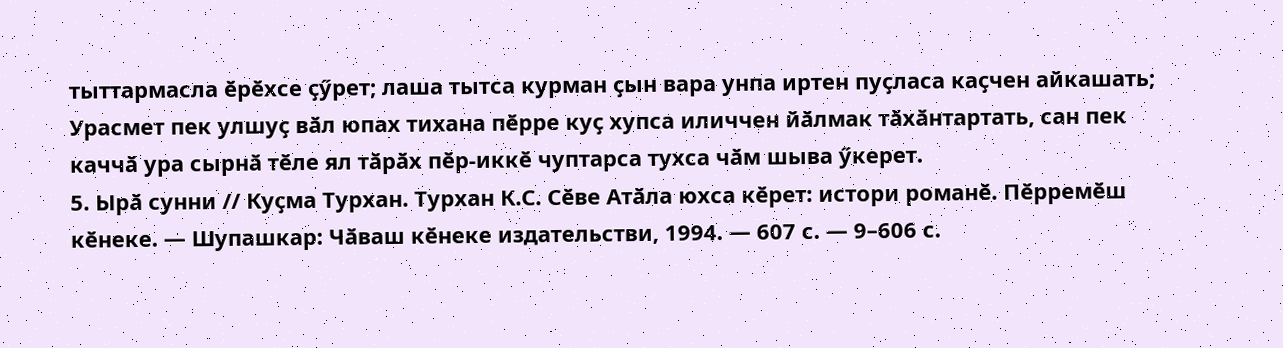тыттармасла ӗрӗхсе ҫӳрет; лаша тытса курман ҫын вара унпа иртен пуҫласа каҫчен айкашать; Урасмет пек улшуҫ вӑл юпах тихана пӗрре куҫ хупса иличчен йӑлмак тӑхӑнтартать, сан пек каччӑ ура сырнӑ тӗле ял тӑрӑх пӗр-иккӗ чуптарса тухса чӑм шыва ӳкерет.
5. Ырӑ сунни // Куҫма Турхан. Турхан К.С. Сӗве Атӑла юхса кӗрет: истори романӗ. Пӗрремӗш кӗнеке. — Шупашкар: Чӑваш кӗнеке издательстви, 1994. — 607 с. — 9–606 с.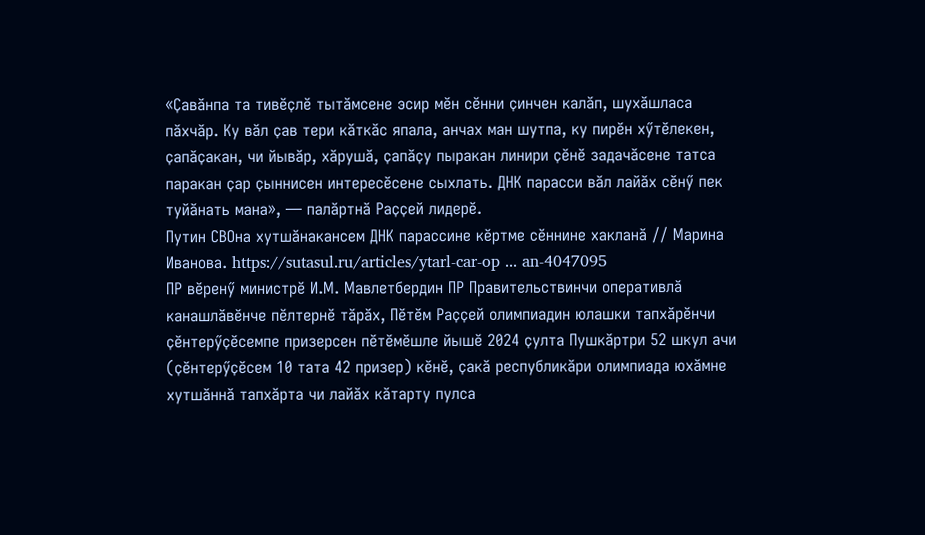«Ҫавӑнпа та тивӗҫлӗ тытӑмсене эсир мӗн сӗнни ҫинчен калӑп, шухӑшласа пӑхчӑр. Ку вӑл ҫав тери кӑткӑс япала, анчах ман шутпа, ку пирӗн хӳтӗлекен, ҫапӑҫакан, чи йывӑр, хӑрушӑ, ҫапӑҫу пыракан линири ҫӗнӗ задачӑсене татса паракан ҫар ҫыннисен интересӗсене сыхлать. ДНК парасси вӑл лайӑх сӗнӳ пек туйӑнать мана», — палӑртнӑ Раҫҫей лидерӗ.
Путин СВОна хутшӑнакансем ДНК парассине кӗртме сӗннине хакланӑ // Марина Иванова. https://sutasul.ru/articles/ytarl-car-op ... an-4047095
ПР вӗренӳ министрӗ И.М. Мавлетбердин ПР Правительствинчи оперативлӑ канашлӑвӗнче пӗлтернӗ тӑрӑх, Пӗтӗм Раҫҫей олимпиадин юлашки тапхӑрӗнчи ҫӗнтерӳҫӗсемпе призерсен пӗтӗмӗшле йышӗ 2024 ҫулта Пушкӑртри 52 шкул ачи (ҫӗнтерӳҫӗсем 10 тата 42 призер) кӗнӗ, ҫакӑ республикӑри олимпиада юхӑмне хутшӑннӑ тапхӑрта чи лайӑх кӑтарту пулса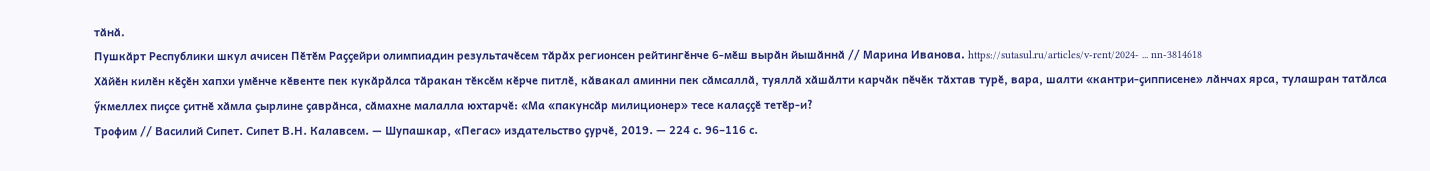тӑнӑ.
Пушкӑрт Республики шкул ачисен Пӗтӗм Раҫҫейри олимпиадин результачӗсем тӑрӑх регионсен рейтингӗнче 6-мӗш вырӑн йышӑннӑ // Марина Иванова. https://sutasul.ru/articles/v-rent/2024- ... nn-3814618
Хӑйӗн килӗн кӗҫӗн хапхи умӗнче кӗвенте пек кукӑрӑлса тӑракан тӗксӗм кӗрче питлӗ, кӑвакал аминни пек сӑмсаллӑ, туяллӑ хӑшӑлти карчӑк пӗчӗк тӑхтав турӗ, вара, шалти «кантри-ҫипписене» лӑнчах ярса, тулашран татӑлса ӳкмеллех пиҫсе ҫитнӗ хӑмла ҫырлине ҫаврӑнса, сӑмахне малалла юхтарчӗ: «Ма «пакунсӑр милиционер» тесе калаҫҫӗ тетӗр-и?
Трофим // Василий Сипет. Сипет В.Н. Калавсем. — Шупашкар, «Пегас» издательство ҫурчӗ, 2019. — 224 с. 96–116 с.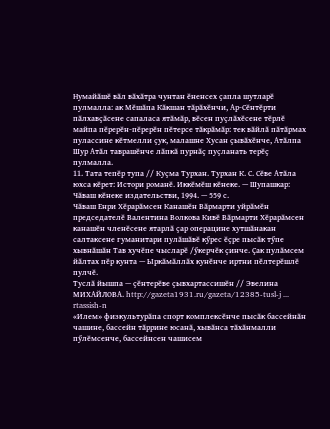Нумайӑшӗ вӑл вӑхӑтра чунтан ӗненсех ҫапла шутларӗ пулмалла: ак Мӗшӑпа Кӑкшан тӑрӑхӗнчи, Ар-Сӗнтӗрти пӑлхавҫӑсене сапаласа ятӑмӑр, вӗсен пуҫлӑхӗсене тӗрлӗ майпа пӗрерӗн-пӗрерӗн пӗтерсе тӑкрӑмӑр: тек вӑйлӑ пӑтӑрмах пулассине кӗтмелли ҫук, малашне Хусан ҫывӑхӗнче, Атӑлпа Шур Атӑл таврашӗнче лӑпкӑ пурнӑҫ пуҫланать терӗҫ пулмалла.
11. Тата тепӗр тупа // Куҫма Турхан. Турхан К. С. Сӗве Атӑла юхса кӗрет: Истори романӗ. Иккӗмӗш кӗнеке. — Шупашкар: Чӑваш кӗнеке издательстви, 1994. — 559 с.
Чӑваш Енри Хӗрарӑмсен Канашӗн Вӑрмарти уйрӑмӗн председателӗ Валентина Волкова Кивӗ Вӑрмарти Хӗрарӑмсен канашӗн членӗсене ятарлӑ ҫар операцине хутшӑнакан салтаксене гуманитари пулӑшӑвӗ кӳрес ӗҫре пысӑк тӳпе хывнӑшӑн Тав хучӗпе чысларӗ /ӳкерчӗк ҫинче. Ҫак пулӑмсем йӑлтах пӗр кунта — Ыркӑмӑллӑх кунӗнче иртни пӗлтерӗшлӗ пулчӗ.
Туслӑ йышпа — ҫӗнтерӗве ҫывхартассишӗн // Эвелина МИХАЙЛОВА. http://gazeta1931.ru/gazeta/12385-tusl-j ... rtassish-n
«Илем» физкультурӑпа спорт комплексӗнче пысӑк бассейнӑн чашине, бассейн тӑррине юсанӑ, хывӑнса тӑхӑнмалли пӳлӗмсенче, бассейнсен чашисем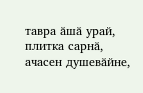тавра ӑшӑ урай, плитка сарнӑ, ачасен душевӑйне,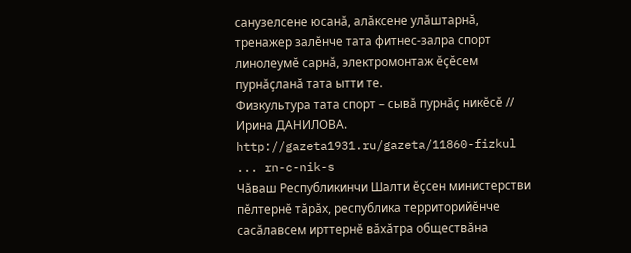санузелсене юсанӑ, алӑксене улӑштарнӑ, тренажер залӗнче тата фитнес-залра спорт линолеумӗ сарнӑ, электромонтаж ӗҫӗсем пурнӑҫланӑ тата ытти те.
Физкультура тата спорт – сывӑ пурнӑҫ никӗсӗ // Ирина ДАНИЛОВА. http://gazeta1931.ru/gazeta/11860-fizkul ... rn-c-nik-s
Чӑваш Республикинчи Шалти ӗҫсен министерстви пӗлтернӗ тӑрӑх, республика территорийӗнче сасӑлавсем ирттернӗ вӑхӑтра обществӑна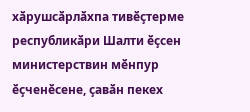хӑрушсӑрлӑхпа тивӗҫтерме республикӑри Шалти ӗҫсен министерствин мӗнпур ӗҫченӗсене, ҫавӑн пекех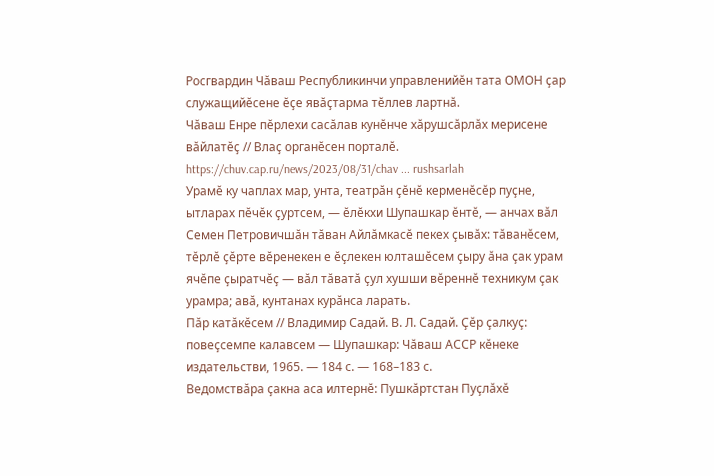Росгвардин Чӑваш Республикинчи управленийӗн тата ОМОН ҫар служащийӗсене ӗҫе явӑҫтарма тӗллев лартнӑ.
Чӑваш Енре пӗрлехи сасӑлав кунӗнче хӑрушсӑрлӑх мерисене вӑйлатӗҫ // Влаҫ органӗсен порталӗ. https://chuv.cap.ru/news/2023/08/31/chav ... rushsarlah
Урамӗ ку чаплах мар, унта, театрӑн ҫӗнӗ керменӗсӗр пуҫне, ытларах пӗчӗк ҫуртсем, — ӗлӗкхи Шупашкар ӗнтӗ, — анчах вӑл Семен Петровичшӑн тӑван Айлӑмкасӗ пекех ҫывӑх: тӑванӗсем, тӗрлӗ ҫӗрте вӗренекен е ӗҫлекен юлташӗсем ҫыру ӑна ҫак урам ячӗпе ҫыратчӗҫ — вӑл тӑватӑ ҫул хушши вӗреннӗ техникум ҫак урамра; авӑ, кунтанах курӑнса ларать.
Пӑр катӑкӗсем // Владимир Садай. В. Л. Садай. Ҫӗр ҫалкуҫ: повеҫсемпе калавсем — Шупашкар: Чӑваш АССР кӗнеке издательстви, 1965. — 184 с. — 168–183 с.
Ведомствӑра ҫакна аса илтернӗ: Пушкӑртстан Пуҫлӑхӗ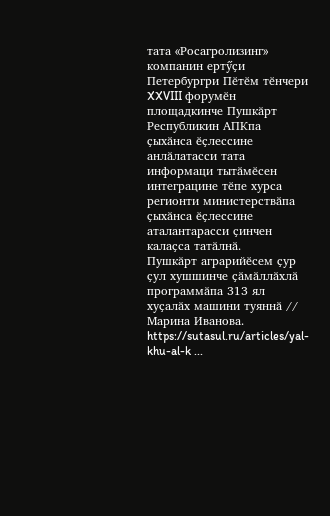тата «Росагролизинг» компанин ертӳҫи Петербургри Пӗтӗм тӗнчери XXVIII форумӗн площадкинче Пушкӑрт Республикин АПКпа ҫыхӑнса ӗҫлессине анлӑлатасси тата информаци тытӑмӗсен интеграцине тӗпе хурса регионти министерствӑпа ҫыхӑнса ӗҫлессине аталантарасси ҫинчен калаҫса татӑлнӑ.
Пушкӑрт аграрийӗсем ҫур ҫул хушшинче ҫӑмӑллӑхлӑ программӑпа 313 ял хуҫалӑх машини туяннӑ // Марина Иванова. https://sutasul.ru/articles/yal-khu-al-k ...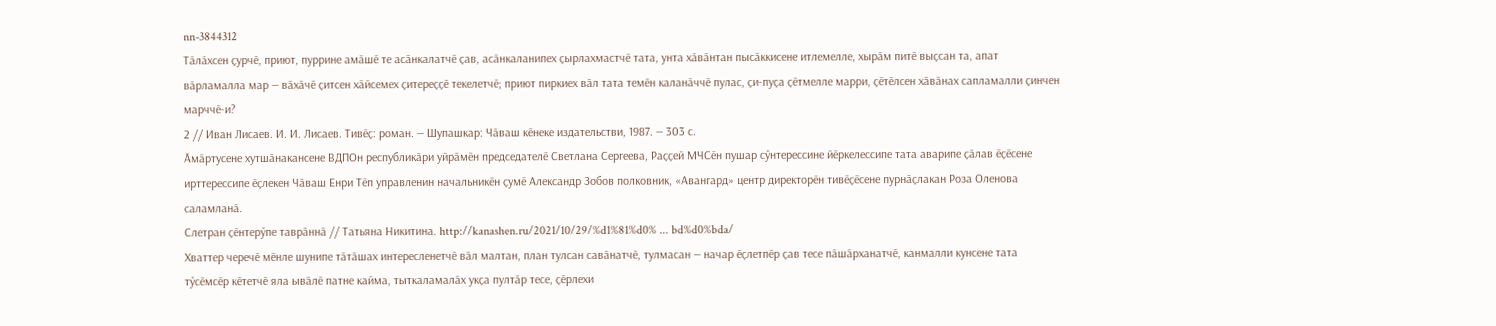nn-3844312
Тӑлӑхсен ҫурчӗ, приют, пуррине амӑшӗ те асӑнкалатчӗ ҫав, асӑнкаланипех ҫырлахмастчӗ тата, унта хӑвӑнтан пысӑккисене итлемелле, хырӑм питӗ выҫсан та, апат вӑрламалла мар — вӑхӑчӗ ҫитсен хӑйсемех ҫитереҫҫӗ текелетчӗ; приют пиркиех вӑл тата темӗн каланӑччӗ пулас, ҫи-пуҫа ҫӗтмелле марри, ҫӗтӗлсен хӑвӑнах сапламалли ҫинчен марччӗ-и?
2 // Иван Лисаев. И. И. Лисаев. Тивӗҫ: роман. — Шупашкар: Чӑваш кӗнеке издательстви, 1987. — 303 с.
Ӑмӑртусене хутшӑнакансене ВДПОн республикӑри уйрӑмӗн председателӗ Светлана Сергеева, Раҫҫей МЧСӗн пушар сӳнтерессине йӗркелессипе тата аварипе ҫӑлав ӗҫӗсене ирттерессипе ӗҫлекен Чӑваш Енри Тӗп управленин начальникӗн ҫумӗ Александр Зобов полковник, «Авангард» центр директорӗн тивӗҫӗсене пурнӑҫлакан Роза Оленова саламланӑ.
Слетран ҫӗнтерӳпе таврӑннӑ // Татьяна Никитина. http://kanashen.ru/2021/10/29/%d1%81%d0% ... bd%d0%bda/
Хваттер черечӗ мӗнле шунипе тӑтӑшах интересленетчӗ вӑл малтан, план тулсан савӑнатчӗ, тулмасан — начар ӗҫлетпӗр ҫав тесе пӑшӑрханатчӗ, канмалли кунсене тата тӳсӗмсӗр кӗтетчӗ яла ывӑлӗ патне кайма, тыткаламалӑх укҫа пултӑр тесе, ҫӗрлехи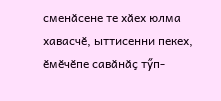сменӑсене те хӑех юлма хавасчӗ, ыттисенни пекех, ӗмӗчӗпе савӑнӑҫ тӳп-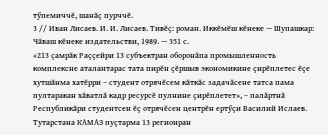тӳпемиччӗ, шанӑҫ пурччӗ.
3 // Иван Лисаев. И. И. Лисаев. Тивӗҫ: роман. Иккӗмӗш кӗнеке — Шупашкар: Чӑваш кӗнеке издательстви, 1989. — 351 с.
«213 ҫамрӑк Раҫҫейри 13 субъектран оборонӑпа промышленность комплексне аталантарас тата пирӗн ҫӗршыв экономикине ҫирӗплетес ӗҫе хутшӑнма хатӗрри – студент отрячӗсем кӑткӑс задачӑсене татса пама пултаракан хӑватлӑ кадр ресурсӗ пулнине ҫирӗплетет», – палӑртнӑ Республикӑри студентсен ӗҫ отрячӗсен центрӗн ертӳҫи Василий Ислаев.
Тутарстана КАМАЗ пуҫтарма 13 регионран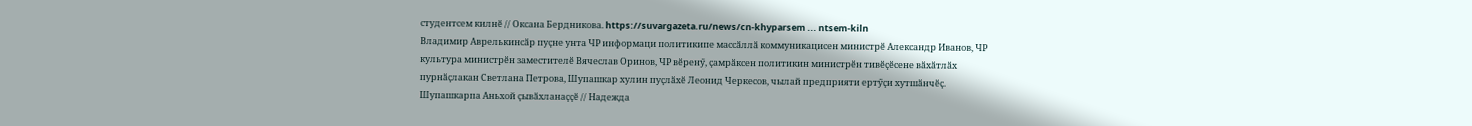студентсем килнӗ // Оксана Бердникова. https://suvargazeta.ru/news/cn-khyparsem ... ntsem-kiln
Владимир Аврелькинсӑр пуҫне унта ЧР информаци политикипе массӑллӑ коммуникацисен министрӗ Александр Иванов, ЧР культура министрӗн заместителӗ Вячеслав Оринов, ЧР вӗренӳ, ҫамрӑксен политикин министрӗн тивӗҫӗсене вӑхӑтлӑх пурнӑҫлакан Светлана Петрова, Шупашкар хулин пуҫлӑхӗ Леонид Черкесов, чылай предприяти ертӳҫи хутшӑнчӗҫ.
Шупашкарпа Аньхой ҫывӑхланаҫҫӗ // Надежда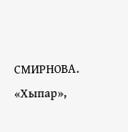СМИРНОВА. «Хыпар»,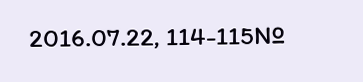2016.07.22, 114-115№